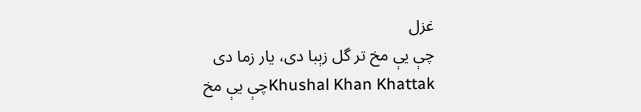غزل
چې يې مخ تر گل زېبا دی، يار زما دی
Khushal Khan Khattakچې يې مخ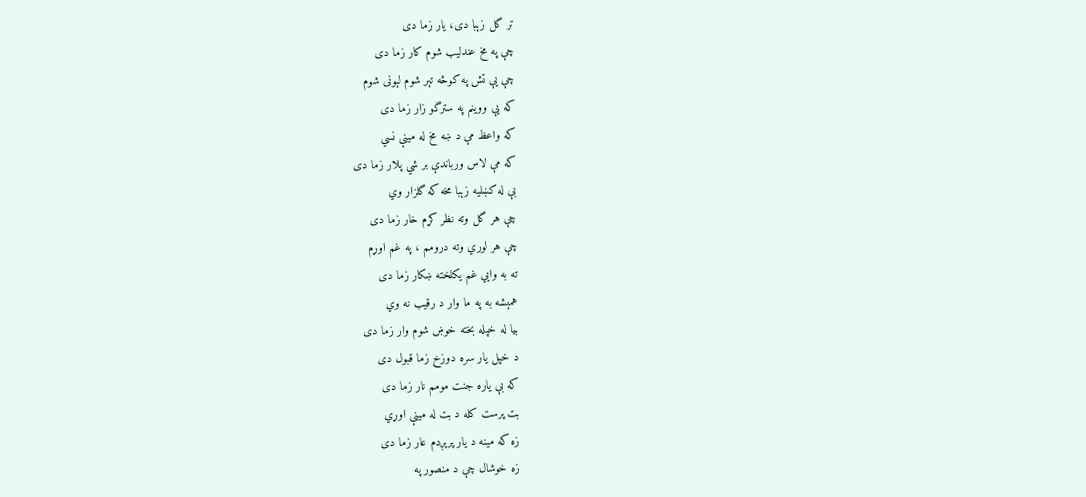تر گل زېبا دی، يار زما دی
چې په مخ عندليب شوم کار زما دی
چې يې تش په کوڅه تېر شوم لېونی شوم
که يې ووينم په سترگو زار زما دی
که واعظ مې د ښه مخ له مينې نسي
که مې لاس ورباندې بر شي پلار زما دی
بې له کښليه زېبا مخه که گلزار وي
چې هر گل وته نظر کړم خار زما دی
چې هر لوري وته درومم ، په غم اوړم
ته به وايي غم يکلخته ښکار زما دی
همېشه به په ما وار د رقيب نه وي
بيا له خپله بخته خوښ شوم وار زما دی
د خپل يار سره دوزخ زما قبول دی
که بې ياره جنت مومم نار زما دی
بت پرست کله د بت له مينې اوړي
زه که مينه د يار پرېږدم عار زما دی
زه خوشال چې د منصور په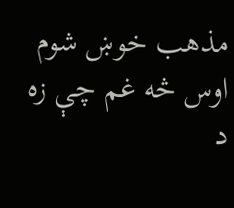مذهب خوښ شوم
اوس څه غم چې زه د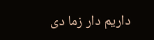داريم دار زما دی